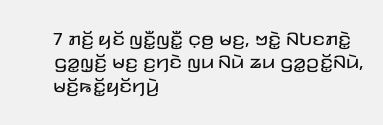7 ꤊꤢꤩ꤬ ꤟꤢꤩ ꤜꤢꤪ꤭ꤜꤢꤪ꤭ ꤍ꤫ꤥ꤬ ꤗꤢ꤬, ꤠꤢꤧ꤭ ꤡꤝꤢꤊꤢꤧ꤭ ꤞꤤ꤭ꤜ꤫ꤢꤩ꤬ ꤗꤢ꤬ ꤢ꤬ꤚꤢꤧ ꤜꤣ ꤡꤣꤧ ꤘꤣ ꤞꤤ꤭ꤑꤢꤩ꤭ꤡꤣꤧ, ꤗꤢꤩ꤬ꤒꤢꤩ꤭ꤟꤢꤩꤚꤣꤧ꤬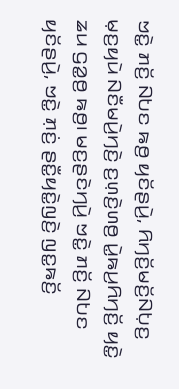ꤠꤢꤧ꤭ ꤊꤢꤩ꤬ ꤡꤝꤢ ꤒꤥ꤬ ꤟꤢꤩꤔꤣꤧ꤬, ꤖꤚꤢꤩ꤬ꤗꤢꤩ꤬ꤡꤝ꤫ꤢ꤬ ꤗ꤫ꤢ꤬ꤟꤣꤧ ꤡꤢꤪꤗꤣꤧ꤬ꤚꤢꤧ꤬ ꤢ꤬ꤛ꤫ꤢꤧ꤬ꤛꤥ꤬ ꤣꤧ꤭ꤒꤣ꤬ꤖꤚꤢꤩ꤬ ꤟꤢꤧ꤭ ꤘꤣ ꤞꤤ꤭ꤥ꤬ ꤒꤥ꤬꤯ ꤗꤢ꤬ꤔꤢꤧꤚꤣꤧ꤬ ꤠꤢꤧ꤭ ꤊꤢꤩ꤬ ꤡꤝꤢ ꤟꤢꤩꤔꤣꤧ꤬, ꤠꤢꤧ꤭ ꤊ꤫ꤢꤦ꤬ ꤔꤢꤪ꤭ꤟꤢꤧ꤭ꤜꤢꤧ꤬ ꤜꤢ꤭ꤒꤢꤩ꤬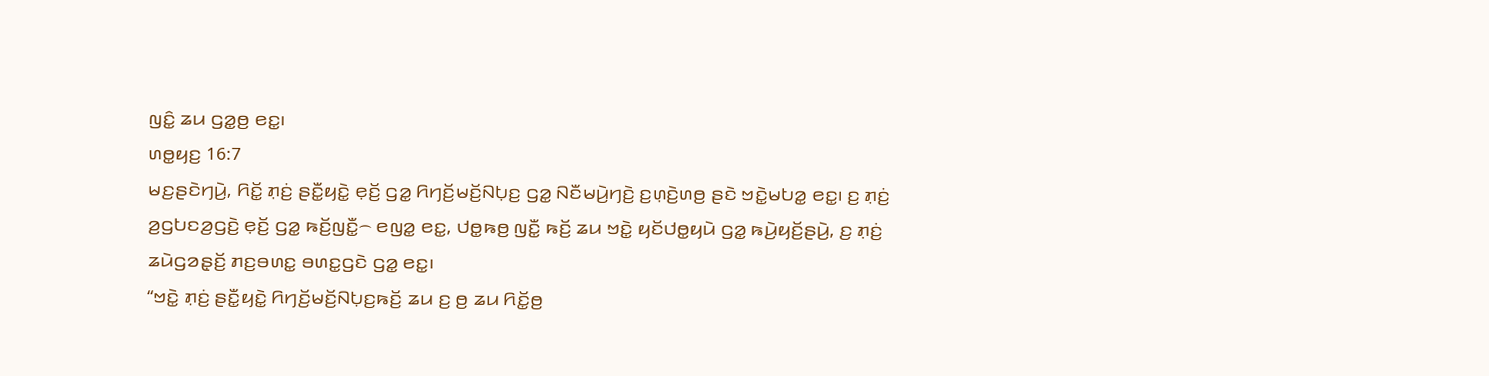ꤜꤢꤨ꤭ ꤘꤣ ꤞꤤ꤭ꤥ꤬ ꤕꤢ꤭꤯
ꤛꤥ꤭ꤟꤢ꤬ 16:7
ꤗꤢ꤬ꤔꤢꤧꤚꤣꤧ꤬, ꤖꤢꤩ꤭ ꤊ꤫ꤢꤦ꤬ ꤔꤢꤪ꤭ꤟꤢꤧ꤭ ꤕ꤫ꤢꤩ꤬ ꤞꤤ꤭ ꤖꤚꤢꤩ꤬ꤗꤢꤩ꤬ꤡꤝ꤫ꤢ꤬ ꤞꤤ꤭ ꤡꤢꤪꤗꤣꤧ꤬ꤚꤢꤧ꤬ ꤢ꤬ꤛ꤫ꤢꤧ꤬ꤛꤥ꤬ ꤔꤢꤧ ꤠꤢꤧ꤭ꤗꤝꤤ꤭ ꤕꤢ꤭꤯ ꤢ꤬ ꤊ꤫ꤢꤦ꤬ ꤤ꤬ꤞꤝꤢꤤ꤬ꤞꤢꤧ꤬ ꤕ꤫ꤢꤩ꤬ ꤞꤤ꤭ ꤒꤢꤩ꤬ꤜꤢꤪ꤭꤮ ꤕꤜꤤ꤭ ꤕꤢ꤭, ꤓꤥ꤭ꤒꤥ꤬ ꤜꤢꤪ꤭ ꤒꤢꤩ꤬ ꤘꤣ ꤠꤢꤧ꤭ ꤟꤢꤩꤓꤥ꤭ꤟꤣꤧ ꤞꤤ꤭ ꤒꤣꤧ꤬ꤟꤢꤩ꤬ꤔꤣꤧ꤬, ꤢ꤬ ꤊ꤫ꤢꤦ꤬ ꤘꤣꤧꤞꤤꤔ꤫ꤢꤩ꤬ ꤊꤢ꤬ꤋꤛꤢ꤭ ꤋꤛꤢ꤭ꤞꤢꤧ ꤞꤤ꤭ ꤕꤢ꤭꤯
“ꤠꤢꤧ꤭ ꤊ꤫ꤢꤦ꤬ ꤔꤢꤪ꤭ꤟꤢꤧ꤭ ꤖꤚꤢꤩ꤬ꤗꤢꤩ꤬ꤡꤝ꤫ꤢ꤬ꤒꤢꤩ꤬ ꤘꤣ ꤢ꤬ ꤥ꤬ ꤘꤣ ꤖꤢꤩ꤭ꤥ꤬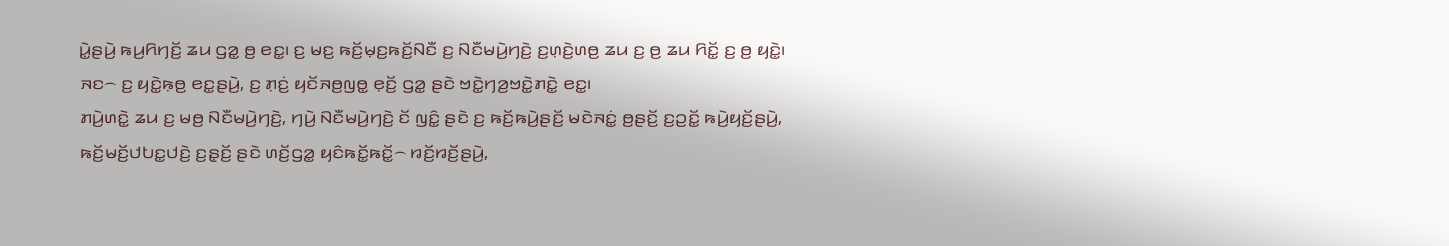ꤣꤧ꤭ꤔꤣꤧ꤬ ꤒꤣ꤬ꤖꤚꤢꤩ꤬ ꤘꤣ ꤞꤤ꤭ ꤥ꤬ ꤕꤢ꤭꤯ ꤢ꤬ ꤗꤢ꤬ ꤒꤢꤩ꤬ꤗ꤫ꤢ꤬ꤒꤢꤩ꤬ꤡꤢꤪ ꤢ꤬ ꤡꤢꤪꤗꤣꤧ꤬ꤚꤢꤧ꤬ ꤢ꤬ꤛ꤫ꤢꤧ꤬ꤛꤥ꤬ ꤘꤣ ꤢ꤬ ꤥ꤬ ꤘꤣ ꤖꤢꤩ꤭ ꤢ꤬ ꤥ꤬ ꤟꤢꤧ꤭꤯ ꤏꤢ꤮ ꤢ꤬ ꤟꤢꤧ꤭ꤒ꤫ꤥ꤬ ꤕꤢ꤭ꤔꤣꤧ꤬, ꤢ꤬ ꤊ꤫ꤢꤦ꤬ ꤟꤢꤩꤏꤥ꤬ꤜꤥ꤭ ꤕ꤫ꤢꤩ꤬ ꤞꤤ꤭ ꤔꤢꤧ ꤠꤢꤧ꤭ꤚꤤ꤬ꤠꤢꤧ꤭ꤊꤢꤧ꤭ ꤕꤢ꤭꤯
ꤊꤣꤧ꤬ꤛꤢꤧ꤭ ꤘꤣ ꤢ꤬ ꤗꤥ꤬ ꤡꤢꤪꤗꤣꤧ꤬ꤚꤢꤧ꤬, ꤚꤣꤧ꤬ ꤡꤢꤪꤗꤣꤧ꤬ꤚꤢꤧ꤬ ꤢꤩ ꤜꤢꤨ꤭ ꤔꤢꤧ ꤢ꤬ ꤒꤢꤩ꤬ꤒꤣꤧ꤬ꤔꤢꤩ꤬ ꤗꤢꤧꤏꤢꤦ꤭ ꤥ꤬ꤔꤢꤩ꤬ ꤢ꤬ꤑꤢꤩ꤭ ꤒꤣꤧ꤬ꤟꤢꤩ꤬ꤔꤣꤧ꤬, ꤒꤢꤩ꤬ꤗꤢꤩ꤬ꤓꤝꤢ꤭ꤓꤢꤧ꤬ ꤢ꤬ꤔ꤫ꤢꤩ꤬ ꤔꤢꤧ ꤛꤢꤩ꤬ꤞꤤ꤭ ꤟꤢꤨꤒꤢꤩ꤭ꤒꤢꤩ꤭꤮ ꤙꤢꤩ꤬ꤙꤢꤩ꤬ꤔꤣꤧ꤬,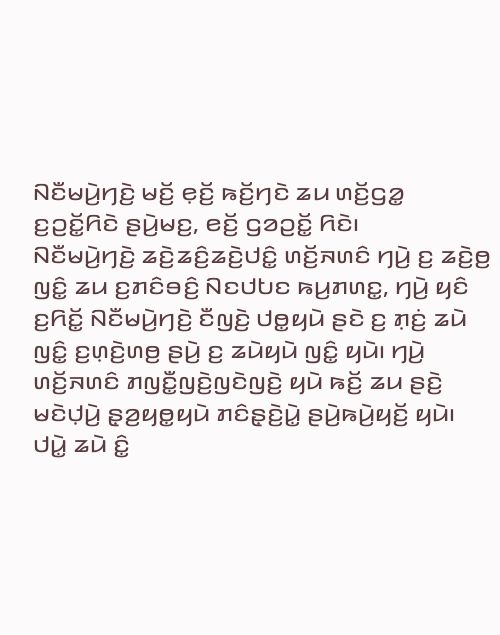ꤡꤢꤪꤗꤣꤧ꤬ꤚꤢꤧ꤬ ꤗꤢꤩ꤬ ꤕ꤫ꤢꤩ꤬ ꤒꤢꤩ꤬ꤚꤢꤧ ꤘꤣ ꤛꤢꤩ꤬ꤞꤤ꤭ ꤢ꤬ꤑꤢꤩ꤭ꤖꤢꤧ ꤔꤣꤧ꤬ꤗꤢ꤬, ꤕꤢꤩ꤬ ꤞꤤꤑꤢꤩ꤭ ꤖꤢꤧ꤯
ꤡꤢꤪꤗꤣꤧ꤬ꤚꤢꤧ꤬ ꤘꤢꤧ꤬ꤘꤢꤨ꤬ꤘꤢꤧ꤬ꤓꤢꤨ꤭ ꤛꤢꤩ꤬ꤏꤛꤢꤨ ꤚꤣꤧ꤬ ꤢ꤬ ꤘꤢꤧ꤬ꤥ꤬ ꤜꤢꤨ꤭ ꤘꤣ ꤢ꤬ꤊꤢꤨꤋꤢꤨ꤬ ꤡꤢꤓꤝꤢ ꤒꤣ꤬ꤊꤛꤢ꤭, ꤚꤣꤧ꤬ ꤟꤢꤨ ꤢ꤬ꤖꤢꤩ꤭ ꤡꤢꤪꤗꤣꤧ꤬ꤚꤢꤧ꤬ ꤢꤪꤜꤢꤧ꤬ ꤓꤥ꤭ꤟꤣꤧ ꤔꤢꤧ ꤢ꤬ ꤊ꤫ꤢꤦ꤬ ꤘꤣꤧ ꤜꤢꤨ꤭ ꤢ꤬ꤛ꤫ꤢꤧ꤬ꤛꤥ꤬ ꤔꤣꤧ꤬ ꤢ꤬ ꤘꤣꤧꤟꤣꤧ ꤜꤢꤨ꤭ ꤟꤣꤧ꤯ ꤚꤣꤧ꤬ ꤛꤢꤩ꤬ꤏꤛꤢꤨ ꤊꤜꤢꤪ꤭ꤜꤢꤧ꤬ꤜꤢꤧꤜꤢꤧ꤬ ꤟꤣꤧ ꤒꤢꤩ꤬ ꤘꤣ ꤔꤢꤧ꤬ ꤗꤢꤧꤓ꤫ꤣꤧ꤬ ꤔ꤫ꤤ꤬ꤟꤥ꤭ꤟꤣꤧ ꤊꤢꤨꤔ꤫ꤢꤧ꤬ꤣꤧ꤭ ꤔꤣꤧ꤬ꤒꤣꤧ꤬ꤟꤢꤩ꤬ ꤟꤣꤧ꤯
ꤓꤣꤧ꤭ ꤘꤣꤧ ꤢꤨ꤭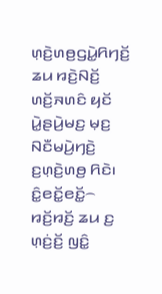ꤛ꤫ꤢꤧ꤬ꤛꤥ꤬ꤞꤣꤧ꤭ꤖꤚꤢꤩ꤬ ꤘꤣ ꤙꤢꤧ꤬ꤡꤢꤩ꤬ ꤛꤢꤩ꤬ꤏꤛꤢꤨ ꤟꤢꤩ ꤣꤧ꤭ꤔꤣꤧ꤬ꤗꤢ꤬ ꤗ꤫ꤢ꤬ ꤡꤢꤪꤗꤣꤧ꤬ꤚꤢꤧ꤬ ꤢ꤬ꤛ꤫ꤢꤧ꤬ꤛꤥ꤬ ꤖꤢꤧ꤯ ꤢꤨ꤭ꤕꤢꤩ꤭ꤕꤢꤩ꤭꤮ ꤙꤢꤩ꤬ꤙꤢꤩ꤬ ꤘꤣ ꤢ꤬ ꤛ꤫ꤢꤦ꤬ꤢꤩ꤬ ꤜꤢꤨ꤭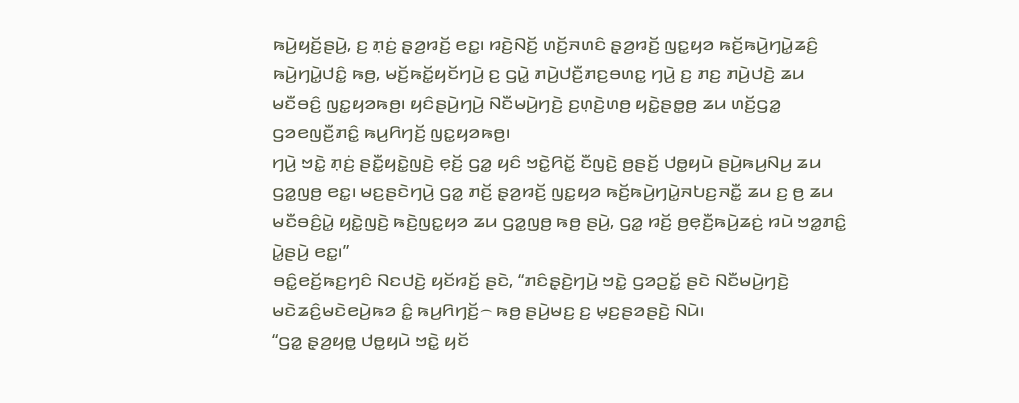ꤒꤣꤧ꤬ꤟꤢꤩ꤬ꤔꤣꤧ꤬, ꤢ꤬ ꤊ꤫ꤢꤦ꤬ ꤔ꤫ꤤ꤬ꤙꤢꤩ꤬ ꤕꤢ꤭꤯ ꤙꤢꤧ꤬ꤡꤢꤩ꤬ ꤛꤢꤩ꤬ꤏꤛꤢꤨ ꤔ꤫ꤤ꤬ꤙꤢꤩ꤬ ꤜꤢ꤭ꤟꤤ ꤒꤢꤩ꤬ꤒꤣꤧ꤬ꤚꤣꤧ꤭ꤘꤢꤨ꤬ ꤒꤣꤧ꤬ꤚꤣꤧ꤭ꤓꤢꤨ꤭ ꤒꤥ꤬, ꤗꤢꤩ꤬ꤒꤢꤩ꤭ꤟꤢꤩꤚꤣꤧ꤬ ꤢ꤬ ꤞꤣꤧ꤭ ꤊꤣꤧ꤬ꤓꤢꤪ꤬ꤊꤢ꤬ꤋꤛꤢ꤭ ꤚꤣꤧ꤬ ꤢ꤬ ꤊꤢ꤬ ꤊꤣꤧ꤬ꤓꤢꤧ꤬ ꤘꤣ ꤗꤢꤪꤋꤢꤨ꤬ ꤜꤢ꤭ꤟꤤꤒꤥ꤬꤯ ꤟꤢꤨꤔꤣꤧ꤬ꤚꤣꤧ꤬ ꤡꤢꤪꤗꤣꤧ꤬ꤚꤢꤧ꤬ ꤢ꤬ꤛ꤫ꤢꤧ꤬ꤛꤥ꤬ ꤟꤢꤧ꤭ꤔꤥ꤭ꤥ꤬ ꤘꤣ ꤛꤢꤩ꤬ꤞꤤ꤭ ꤞꤤꤕꤜꤢꤪ꤬ꤊꤢꤨ꤭ ꤒꤣ꤬ꤖꤚꤢꤩ꤬ ꤜꤢ꤭ꤟꤤꤒꤥ꤬꤯
ꤚꤣꤧ꤬ ꤠꤢꤧ꤭ ꤊ꤫ꤢꤦ꤬ ꤔꤢꤪ꤭ꤟꤢꤧ꤭ꤜꤢꤧ꤬ ꤕ꤫ꤢꤩ꤬ ꤞꤤ꤭ ꤟꤢꤨ ꤠꤢꤧ꤭ꤖꤢꤩ꤭ ꤢꤪꤜꤢꤧ꤬ ꤥ꤬ꤔꤢꤩ꤬ ꤓꤥ꤭ꤟꤣꤧ ꤔꤣꤧ꤬ꤒꤣ꤬ꤡꤣ꤬ ꤘꤣ ꤞꤤ꤭ꤜꤥ꤬ ꤕꤢ꤭꤯ ꤗꤢ꤬ꤔꤢꤧꤚꤣꤧ꤬ ꤞꤤ꤭ ꤊꤢꤩ꤬ ꤔ꤫ꤤ꤬ꤙꤢꤩ꤬ ꤜꤢ꤭ꤟꤤ ꤒꤢꤩ꤬ꤒꤣꤧ꤬ꤚꤣꤧ꤭ꤏꤝꤢ꤬ꤏꤢꤪ꤭ ꤘꤣ ꤢ꤬ ꤥ꤬ ꤘꤣ ꤗꤢꤪꤋꤢꤨ꤬ꤣꤧ꤭ ꤟꤢꤧ꤭ꤜꤢꤧ꤬ ꤒꤢꤧ꤬ꤜꤢ꤭ꤟꤤ ꤘꤣ ꤞꤤ꤭ꤜꤥ꤬ ꤒꤥ꤬ ꤔꤣꤧ꤬, ꤞꤤ꤭ ꤙꤢꤩ꤬ ꤥ꤬ꤕ꤫ꤢꤪ꤬ꤒꤣꤧ꤬ꤘꤢꤦ꤬ ꤙꤣꤧ ꤠꤤ꤭ꤊꤢꤨ꤭ ꤣꤧ꤭ꤔꤣꤧ꤬ ꤕꤢ꤭꤯”
ꤋꤢꤨ꤭ꤕꤢꤩ꤬ꤒꤢ꤬ꤚꤢꤨ ꤡꤢꤓꤢꤧ꤬ ꤟꤢꤩꤙꤢꤩ꤬ ꤔꤢꤧ, “ꤊꤢꤨꤔ꤫ꤢꤧ꤬ꤚꤣꤧ꤬ ꤠꤢꤧ꤭ ꤞꤤꤑꤢꤩ꤭ ꤔꤢꤧ ꤡꤢꤪꤗꤣꤧ꤬ꤚꤢꤧ꤬ ꤗꤢꤧꤘꤢꤨ꤬ꤗꤢꤧꤕꤣꤧ꤬ꤒꤤ ꤢꤨ꤭ ꤒꤣ꤬ꤖꤚꤢꤩ꤬꤮ ꤒꤥ꤬ ꤔꤣꤧ꤬ꤗꤢ꤬ ꤢ꤬ ꤗ꤫ꤢ꤬ꤔꤤꤔꤢꤧ꤬ ꤡꤣꤧ꤯
“ꤞꤤ꤭ ꤔ꤫ꤤ꤬ꤟꤥ꤭ ꤓꤥ꤭ꤟꤣꤧ ꤠꤢꤧ꤭ ꤟꤢꤩ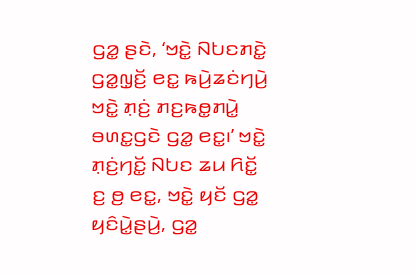ꤞꤤ꤭ ꤔꤢꤧ, ‘ꤠꤢꤧ꤭ ꤡꤝꤢꤊꤢꤧ꤭ ꤞꤤ꤭ꤜ꤫ꤢꤩ꤬ ꤕꤢ꤭ ꤒꤣꤧ꤬ꤘꤢꤦꤚꤣꤧ꤬ ꤠꤢꤧ꤭ ꤊ꤫ꤢꤦ꤬ ꤊꤢ꤬ꤒꤥ꤭ꤊꤣꤧ꤭ ꤋꤛꤢ꤭ꤞꤢꤧ ꤞꤤ꤭ ꤕꤢ꤭꤯’ ꤠꤢꤧ꤭ ꤊ꤫ꤢꤦ꤬ꤚꤢꤩ꤭ ꤡꤝꤢ ꤘꤣ ꤖꤢꤩ꤭ ꤢ꤬ ꤥ꤬ ꤕꤢ꤭, ꤠꤢꤧ꤭ ꤟꤢꤩ ꤞꤤ꤭ ꤟꤢꤨꤣꤧ꤭ꤔꤣꤧ꤬, ꤞꤤ꤭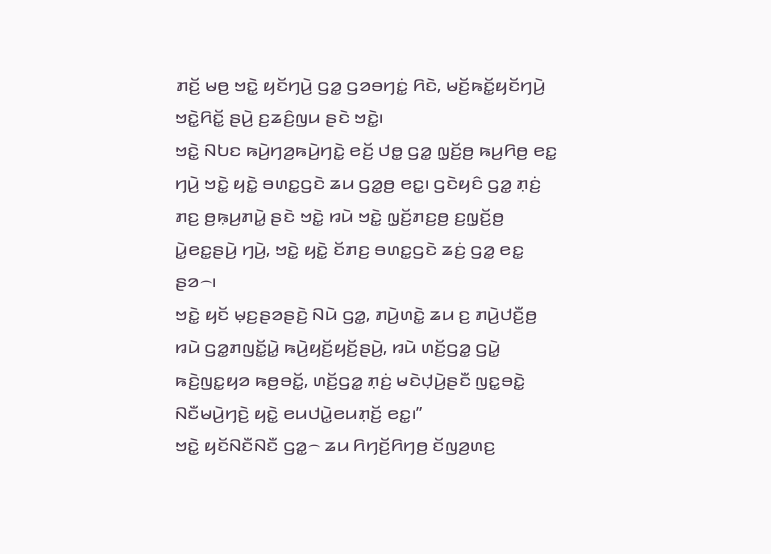ꤊꤢꤩ꤬ ꤗꤥ꤬ ꤠꤢꤧ꤭ ꤟꤢꤩꤚꤣꤧ꤬ ꤞꤤ꤭ ꤞꤤꤋꤚꤢꤦ꤭ ꤖꤢꤧ, ꤗꤢꤩ꤬ꤒꤢꤩ꤭ꤟꤢꤩꤚꤣꤧ꤬ ꤠꤢꤧ꤭ꤖꤢꤩ꤭ ꤔꤣꤧ꤬ ꤢ꤬ꤘꤢꤨ꤬ꤜꤣ ꤔꤢꤧ ꤠꤢꤧ꤭꤯
ꤠꤢꤧ꤭ ꤡꤝꤢ ꤒꤣꤧ꤬ꤚꤤ꤬ꤒꤣꤧ꤬ꤚꤢꤧ꤭ ꤕꤢꤩ꤬ ꤓꤥ꤭ ꤞꤤ꤭ ꤜ꤫ꤢꤩ꤬ꤥ꤬ ꤒꤣ꤬ꤖꤥ꤬ ꤕꤢ꤭ ꤚꤣꤧ꤬ ꤠꤢꤧ꤭ ꤟꤢꤧ꤭ ꤋꤛꤢ꤭ꤞꤢꤧ ꤘꤣ ꤞꤤ꤭ꤥ꤬ ꤕꤢ꤭꤯ ꤞꤢꤧꤟꤢꤨ ꤞꤤ꤭ ꤊ꤫ꤢꤦ꤬ ꤊꤢ꤬ ꤥ꤬ꤒ꤫ꤣ꤬ꤊꤣꤧ꤭ ꤔꤢꤧ ꤠꤢꤧ꤭ ꤙꤣꤧ ꤠꤢꤧ꤭ ꤜ꤫ꤢꤩ꤬ꤊꤢ꤬ꤥ꤬ ꤢ꤬ꤜ꤫ꤢꤩ꤬ꤥ꤬ ꤣꤧ꤭ꤕꤢ꤭ꤔꤣꤧ꤬ ꤚꤣꤧ꤬, ꤠꤢꤧ꤭ ꤟꤢꤧ꤭ ꤢꤩꤊꤢ꤬ ꤋꤛꤢ꤭ꤞꤢꤧ ꤘꤢꤦ꤬ ꤞꤤ꤭ ꤕꤢ꤭ ꤔꤤ꤮꤯
ꤠꤢꤧ꤭ ꤟꤢꤩ ꤗ꤫ꤢ꤬ꤔꤤꤔꤢꤧ꤬ ꤡꤣꤧ ꤞꤤ꤭, ꤊꤣꤧ꤬ꤛꤢꤧ꤭ ꤘꤣ ꤢ꤬ ꤊꤣꤧ꤬ꤓꤢꤪ꤬ꤥ꤬ ꤙꤣꤧ ꤞꤤ꤭ꤊꤜꤢꤩ꤭ꤣꤧ꤭ ꤒꤣꤧ꤬ꤟꤢꤩ꤬ꤟꤢꤩ꤬ꤔꤣꤧ꤬, ꤙꤣꤧ ꤛꤢꤩ꤬ꤞꤤ꤭ ꤞꤣꤧ꤭ ꤒꤢꤧ꤬ꤜꤢ꤭ꤟꤤ ꤒꤥ꤬ꤋꤢꤩ꤭, ꤛꤢꤩ꤬ꤞꤤ꤭ ꤊ꤫ꤢꤦ꤬ ꤗꤢꤧꤓ꤫ꤣꤧ꤬ꤔꤢꤪ ꤜꤢ꤭ꤋꤢꤧ꤭ ꤡꤢꤪꤗꤣꤧ꤬ꤚꤢꤧ꤬ ꤟꤢꤧ꤭ ꤕꤣꤓꤣꤧ꤭ꤕꤣꤊ꤫ꤢꤩ꤬ ꤕꤢ꤭꤯”
ꤠꤢꤧ꤭ ꤟꤢꤩꤡꤢꤪꤡꤢꤪ ꤞꤤ꤭꤮ ꤘꤣ ꤖꤚꤢꤩ꤬ꤖꤚꤥ꤬ ꤢꤩꤜꤤ꤬ꤛꤢ꤬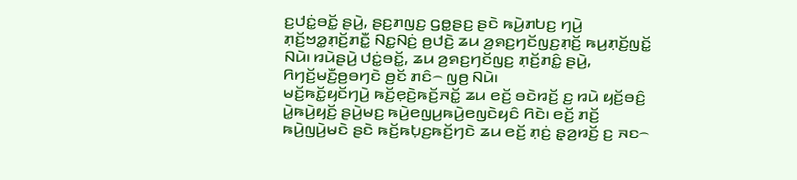ꤢ꤬ꤓꤢꤦ꤭ꤋꤢꤩ꤭ ꤔꤣꤧ꤬, ꤔꤢ꤬ꤊꤜꤢ꤬ ꤞꤥ꤭ꤔꤢ꤬ ꤔꤢꤧ ꤒꤣꤧ꤬ꤊꤝꤢ꤬ ꤚꤣꤧ꤬ ꤊ꤫ꤢꤩ꤬ꤠꤤ꤭ꤊ꤫ꤢꤩ꤬ꤊꤢꤪ꤭ ꤡꤢ꤭ꤡꤢꤦ꤬ ꤥ꤬ꤓꤢꤧ꤬ ꤘꤣ ꤤ꤬ꤎꤢ꤬ꤚꤢꤩꤜꤢ꤬ꤊ꤫ꤢꤩ꤬ ꤒꤣ꤬ꤊ꤫ꤢꤩ꤬ꤜꤢꤩ꤭ ꤡꤣꤧ꤯ ꤙꤣꤧꤔꤣꤧ꤬ ꤓꤢꤦ꤭ꤋꤢꤩ꤭, ꤘꤣ ꤤ꤬ꤎꤢ꤬ꤚꤢꤩꤜꤢ꤬ ꤊ꤫ꤢꤩ꤬ꤊꤢꤨ꤭ ꤔꤣꤧ꤬, ꤖꤚꤢꤩ꤬ꤗꤢꤪ꤬ꤥ꤬ꤋꤚꤢꤧ ꤥ꤬ꤢꤩ ꤊꤢꤨ꤮ ꤜꤥ꤬ ꤡꤣꤧ꤯
ꤗꤢꤩ꤬ꤒꤢꤩ꤭ꤟꤢꤩꤚꤣꤧ꤬ ꤒꤢꤩ꤬ꤕ꤫ꤢꤧ꤬ꤒꤢꤩ꤬ꤏꤢꤩ꤭ ꤘꤣ ꤕꤢꤩ꤬ ꤋꤢꤧꤙꤢꤩ꤬ ꤢ꤬ ꤙꤣꤧ ꤟꤢꤩ꤬ꤋꤢꤨ꤬ ꤣꤧ꤭ꤒꤣꤧ꤬ꤟꤢꤩ꤬ ꤔꤣꤧ꤬ꤗꤢ꤬ ꤒꤣꤧ꤬ꤕꤜꤣ꤬ꤒꤣꤧ꤬ꤕꤜꤢꤧꤟꤢꤨ ꤖꤢꤧ꤯ ꤕꤢꤩ꤬ ꤊꤢꤩ꤬ ꤒꤣꤧ꤬ꤜꤣꤧ꤬ꤗꤢꤧ ꤔꤢꤧ ꤒꤢꤩ꤬ꤒꤝ꤫ꤢ꤬ꤒꤢꤩ꤬ꤚꤢꤧ ꤘꤣ ꤕꤢꤩ꤬ ꤊ꤫ꤢꤦ꤬ ꤔ꤫ꤤ꤬ꤙꤢꤩ꤬ ꤢ꤬ ꤏꤢ꤮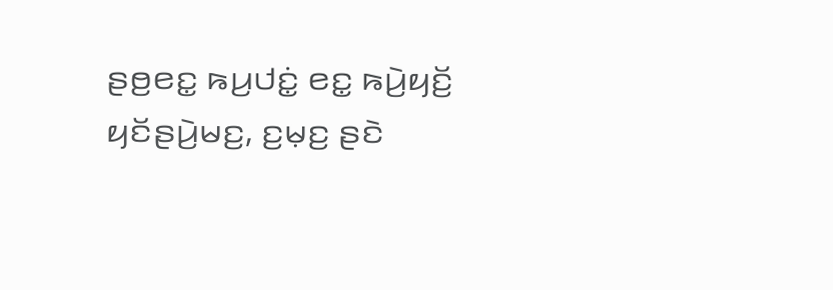ꤔꤥ꤬ꤕꤢ꤭ ꤒꤣ꤬ꤓꤢꤦ꤭ ꤕꤢ꤭ ꤒꤣꤧ꤬ꤟꤢꤩ꤬ ꤟꤢꤩꤔꤣꤧ꤬ꤗꤢ꤬, ꤢ꤬ꤗ꤫ꤢ꤬ ꤔꤢꤧ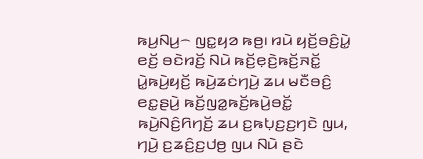ꤒꤣ꤬ꤡꤣ꤬꤮ ꤜꤢ꤭ꤟꤤ ꤒꤥ꤬꤯ ꤙꤣꤧ ꤟꤢꤩ꤬ꤋꤢꤨ꤬ꤣꤧ꤭ ꤕꤢꤩ꤬ ꤋꤢꤧꤙꤢꤩ꤬ ꤡꤣꤧ ꤒꤢꤩ꤬ꤕ꤫ꤢꤧ꤬ꤒꤢꤩ꤬ꤏꤢꤩ꤭ ꤣꤧ꤭ꤒꤣꤧ꤬ꤟꤢꤩ꤬ ꤒꤣꤧ꤬ꤘꤢꤦꤚꤣꤧ꤬ ꤘꤣ ꤗꤢꤪꤋꤢꤨ꤬ ꤕꤢ꤭ꤔꤣꤧ꤬ ꤒꤢꤩ꤬ꤜꤤ꤭ꤒꤢꤩ꤬ꤒꤣꤧ꤬ꤋꤢꤩ꤭ ꤒꤣꤧ꤬ꤡꤢꤨ꤬ꤖꤚꤢꤩ꤬ ꤘꤣ ꤢ꤬ꤒꤝ꤫ꤢ꤬ꤢ꤬ꤚꤢꤧ ꤜꤣ, ꤚꤣꤧ꤬ ꤢ꤬ꤘꤢꤨ꤬ꤢ꤬ꤓꤥ꤬ ꤜꤣ ꤡꤣꤧ ꤔꤢꤧ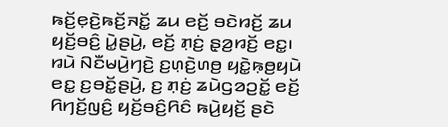ꤒꤢꤩ꤬ꤕ꤫ꤢꤧ꤬ꤒꤢꤩ꤬ꤏꤢꤩ꤭ ꤘꤣ ꤕꤢꤩ꤬ ꤋꤢꤧꤙꤢꤩ꤬ ꤘꤣ ꤟꤢꤩ꤬ꤋꤢꤨ꤬ ꤣꤧ꤭ꤔꤣꤧ꤬, ꤕꤢꤩ꤬ ꤊ꤫ꤢꤦ꤬ ꤔ꤫ꤤ꤬ꤙꤢꤩ꤬ ꤕꤢ꤭꤯
ꤙꤣꤧ ꤡꤢꤪꤗꤣꤧ꤬ꤚꤢꤧ꤬ ꤢ꤬ꤛ꤫ꤢꤧ꤬ꤛꤥ꤬ ꤟꤢꤧ꤭ꤒ꤫ꤥ꤬ꤟꤣꤧ ꤕꤢ꤭ ꤢ꤬ꤋꤢꤩ꤭ꤔꤣꤧ꤬, ꤢ꤬ ꤊ꤫ꤢꤦ꤬ ꤘꤣꤧꤞꤤꤑꤢꤩ꤭ ꤕꤢꤩ꤬ ꤖꤚꤢꤩ꤬ꤜꤢꤨ꤬ ꤟꤢꤩ꤬ꤋꤢꤨ꤬ꤖꤢꤨ ꤒꤣꤧ꤬ꤟꤢꤩ꤬ ꤔꤢꤧ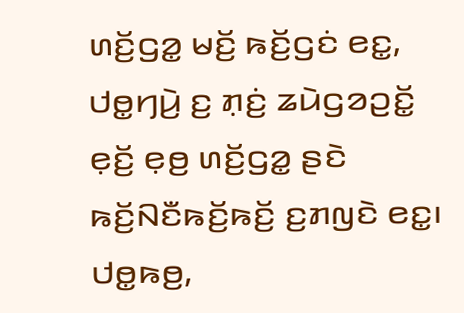ꤛꤢꤩ꤬ꤞꤤ꤭ ꤗꤢꤩ꤬ ꤒꤢꤩ꤬ꤞꤢꤦ ꤕꤢ꤭, ꤓꤥ꤭ꤚꤣꤧ꤬ ꤢ꤬ ꤊ꤫ꤢꤦ꤬ ꤘꤣꤧꤞꤤꤑꤢꤩ꤭ ꤕ꤫ꤢꤩ꤬ ꤕ꤫ꤥ꤬ ꤛꤢꤩ꤬ꤞꤤ꤭ ꤔꤢꤧ ꤒꤢꤩ꤬ꤡꤢꤪꤒꤢꤩ꤬ꤒꤢꤩ꤬ ꤢ꤬ꤊꤜꤢꤧ ꤕꤢ꤭꤯ ꤓꤥ꤭ꤒꤥ꤬,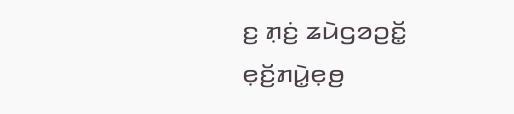ꤢ꤬ ꤊ꤫ꤢꤦ꤬ ꤘꤣꤧꤞꤤꤑꤢꤩ꤭ ꤕ꤫ꤢꤩ꤬ꤊꤣꤧ꤭ꤕ꤫ꤥ꤬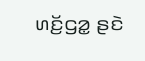ꤛꤢꤩ꤬ꤞꤤ꤭ ꤔꤢꤧ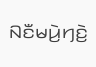ꤡꤢꤪꤗꤣꤧ꤬ꤚꤢꤧ꤬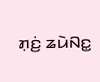ꤊ꤫ꤢꤦ꤬ ꤘꤣꤧꤡꤢ꤭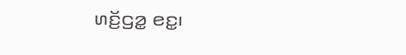ꤛꤢꤩ꤬ꤞꤤ꤭ ꤕꤢ꤭꤯